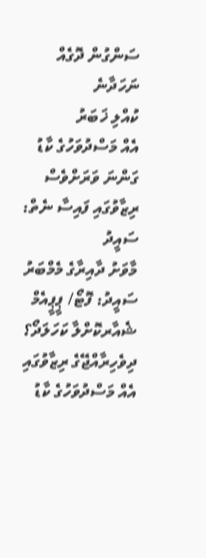ސަންގުން ދޮގެއް ނަހަދާނެ
ކުއްލި ޚަބަރު
އެއް މަސްދުވަހުގެ ކާޑު ގަންނަ ވަރަށްވެސް ރިޒާވުގައި ފައިސާ ނެތް: ސައީދު
މާވަށު ދާއިރާގެ މެމްބަރު ސައީދު: ފޮޓޯ/ ޕީޕީއެމް
ޝެއާރކޮށްލާ ކަހަލަދޯ؟
ދިވެހިރާއްޖޭގެ ރިޒާވުގައި އެއް މަސްދުވަހުގެ ކާޑު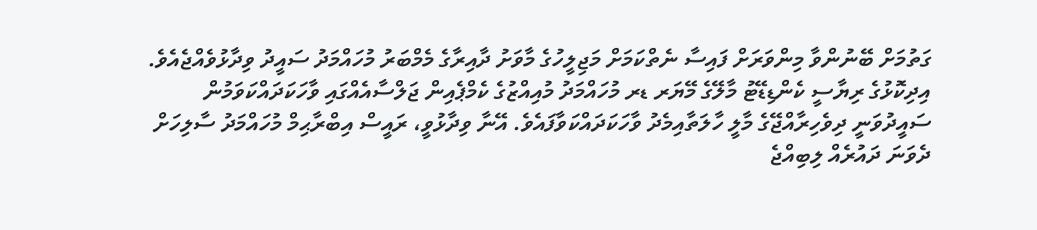ގަތުމަށް ބޭނުންވާ މިންވަރަށް ފައިސާ ނެތްކަމަށް މަޖިލީހުގެ މާވަށު ދާއިރާގެ މެމްބަރު މުހައްމަދު ސައީދު ވިދާޅުވެއްޖެއެވެ.
އިދިކޮޅުގެ ރިޔާސީ ކެންޑިޑޭޓު މާލޭގެ މޭޔަރ ޑރ މުހައްމަދު މުއިއްޒުގެ ކެމްޕެއިން ޖަލްސާއެއްގައި ވާހަކަދައްކަވަމުން ސައީދުވަނީ ދިވެހިރާއްޖޭގެ މާލީ ހާލަތާއިމެދު ވާހަކަދައްކަވާފައެވެ. އޭނާ ވިދާޅުވީ، ރައީސް އިބްރާޙިމް މުހައްމަދު ސާލިހަށް ދެވަނަ ދައުރެއް ލިބިއްޖެ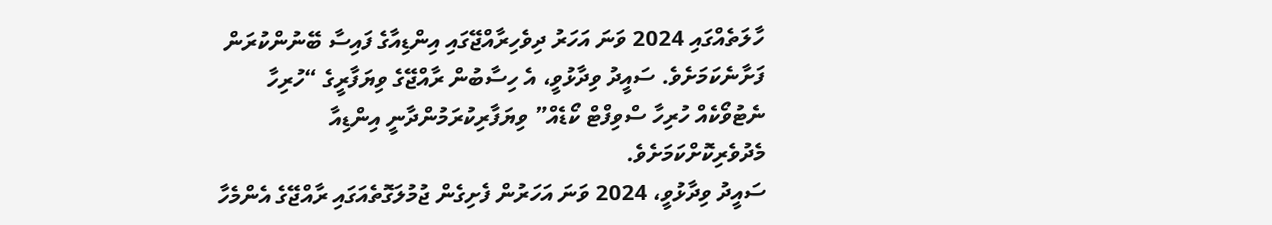ހާލަތެއްގައި 2024 ވަނަ އަހަރު ދިވެހިރާއްޖޭގައި އިންޑިއާގެ ފައިސާ ބޭނުންކުރަން ފަށާނެކަމަށެވެ. ސައީދު ވިދާޅުވީ، އެ ހިސާބުން ރާއްޖޭގެ ވިޔަފާރީގެ “ހުރިހާ ނެޓުވޯކެއް ހުރިހާ ސްވިފްޓް ކޯޑެއް” ވިޔަފާރިކުރަމުންދާނީ އިންޑިއާ މެދުވެރިކޮށްކަމަށެވެ.
ސައީދު ވިދާޅުވީ، 2024 ވަނަ އަހަރުން ފެށިގެން ޖުމުލަގޮތެއަގައި ރާއްޖޭގެ އެންމެހާ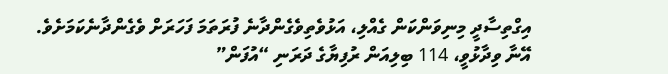އިގްތިސާދީ މިނިވަންކަން ގެއްލި، އަޅުވެތިވެގެންދާނެ ފުރަތަމަ ފަހަރަށް ވެގެންދާނެކަމަށެވެ. އޭނާ ވިދާޅުވީ، 114 ބިލިއަން ރުފިޔާގެ ދަރަނި “އުފަން”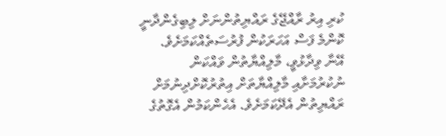ކުރި އިރު ރާއްޖޭގެ ރައްޔިތުންނަށް ލިބިގެންދާނީ ކޮންމެ ފަސް އަހަރަކުން ފުރުސަތެއްކަމަށެވެ. އޭނާ ވިދާޅުވީ، މާލިއްޔާތުން ވައްކަން ނުކުރުމަށާއި މާލިއްޔާތަށް އިތުރުކޮށްދިނުމަށް ރައްޔިތުން އެދޭކަމަށެވެ. އެހެންކަމުން އެގޮތުގެ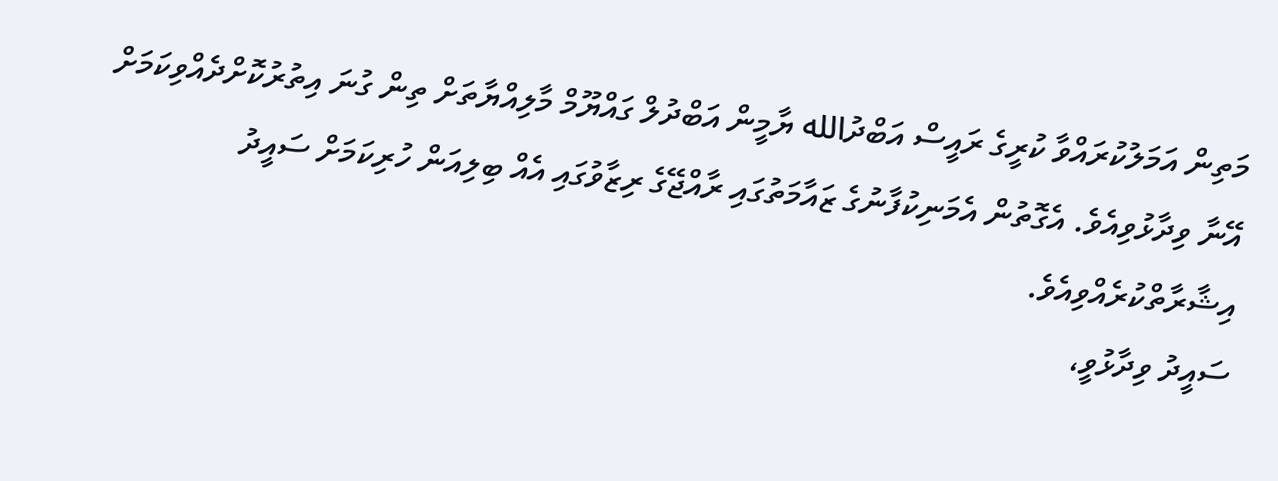މަތިން އަމަލުކުރައްވާ ކުރީގެ ރައީސް އަބްދުالله ޔާމީން އަބްދުލް ގައްޔޫމް މާލިއްޔާތަށް ތިން ގުނަ އިތުރުކޮށްދެއްވިކަމަށް އޭނާ ވިދާޅުވިއެވެ. އެގޮތުން އެމަނިކުފާނުގެ ޒައާމަތުގައި ރާއްޖޭގެ ރިޒާވުގައި އެއް ބިލިއަން ހުރިކަމަށް ސައީދު އިޝާރާތްކުރެއްވިއެވެ.
ސައީދު ވިދާޅުވީ،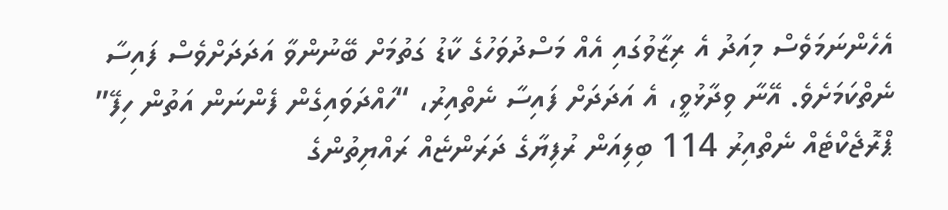އެހެންނަމަވެސް މިއަދު އެ ރިޒާވުގައި އެއް މަސްދުވަހުގެ ކާޑު ގަތުމަށް ބޭނުންވާ އަދަދަށްވެސް ފައިސާ ނެތްކަމަށެވެ. އޭނާ ވިދާޅުވީ، އެ އަދަދަށް ފައިސާ ނެތްއިރު، “ހައްދަވައިގެން ފެންނަން އަތުން ހިފޭ” ޕްރޮޖެކްޓެއް ނެތްއިރު 114 ބިލިއަން ރުފިޔާގެ ދަރަންޏެއް ރައްޔިތުންގެ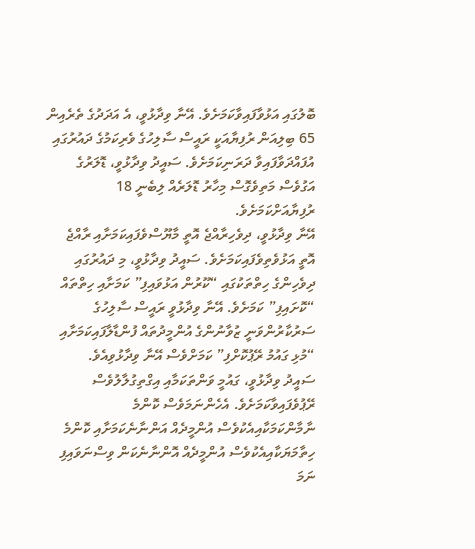ބޮލުގައި އަޅުވާފައިވާކަމަށެވެ. އޭނާ ވިދާޅުވީ، އެ އަދަދުގެ ތެރެއިން 65 ބިލިއަން ރުފިޔާއަކީ ރައީސް ސާލިހުގެ ވެރިކަމުގެ ދައުރުގައި އުފައްދަވާފައިވާ ދަރަނިކަމަށެވެ. ސައީދު ވިދާޅުވީ، ޑޮލަރުގެ އަގުވެސް މަތިވެގޮސް މިހާރު ޑޮލަރެއް ލިބެނީ 18 ރުފިޔާއަށްކަމަށެވެ.
އޭނާ ވިދާޅުވީ، ދިވެހިރާއްޖެ އޮތީ މާޔޫސްވެފައިކަމަށާއި ރާއްޖެ އޮތީ އަޅުވެތިވެފައިކަމަށެވެ. ސައީދު ވިދާޅުވީ، މި ދައުރުގައި ދިވެހިންގެ ހިތްތަކުގައި “ކޫރުން އަޅުވައިފި” ކަމަށާއި ހިތްތައް “ކޮށައިފި” ކަމަށެވެ. އޭނާ ވިދާޅުވީ ރައީސް ސާލިހުގެ ސަރުކާރުންވަނީ ޒުވާނުންގެ އުންމީދުތައް ފުންޑާލާފައިކަމަށާއި “މުޅި ގައުމު ރޭޕުކޮށްފި” ކަމަށްވެސް އޭނާ ވިދާޅުވިއެވެ.
ސައީދު ވިދާޅުވީ، ގައުމީ ވަންތަކަމާއި އިގްތިގުލާލުވެސް ރޭޕުވެފައިވާކަމަށެވެ. އެހެންނަމަވެސް ކޮންމެ ނާމާންކަމަކާއިއެކުވެސް އުންމީދެއް އަންނާނެކަމަށާއި ކޮންމެ ހިތާމަޔަކާއިއެކުވެސް އުންމީދެއް އޮންނާނެކަން ވިސްނަވައިފި ނަމަ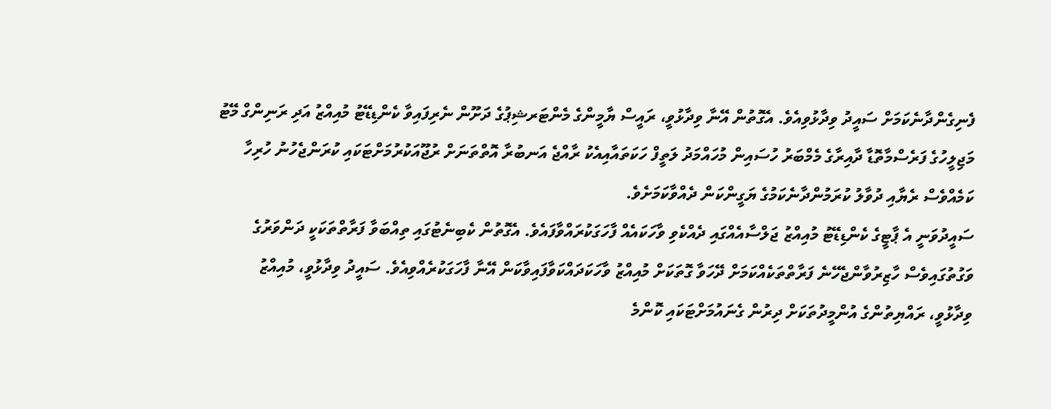ފެނިގެންދާނެކަމަށް ސައީދު ވިދާޅުވިއެވެ. އެގޮތުން އޭނާ ވިދާޅުވީ، ރައީސް ޔާމީންގެ މެންޓަރޝިޕުގެ ދަށޫން ނެރިފައިވާ ކެންޑިޑޭޓު މުއިއްޒު އަދި ރަނިންގް މޭޓު މަޖިލީހުގެ ފަރެސްމާތޮޑާ ދާއިރާގެ މެމްބަރު ހުސައިން މުހައްމަދު ލަތީފް ހަކަތައާއިއެކު ރާއްޖެ އަނބުރާ އޮތްތަނަށް ރުޖޫއަކުރުމަށްޓަކައި ކުރަންޖެހުނު ހުރިހާ ކަމެއްވެސް ރެޔާއި ދުވާލު ކުރަމުންދާނެކަމުގެ ޔަގީންކަން ދެއްވާކަމަށެވެ.
ސައީދުވަނީ އެ ޕާޓީގެ ކެންޑިޑޭޓު މުއިއްޒު ޖަލްސާއެއްގައި ދެއްކެވި ވާހަކައެއް ފާހަގަކުރައްވާފައެވެ. އެގޮތުން ކެބިނެޓުގައި ތިއްބަވާ ފަރާތްތަކަކީ ދަންވަރުގެ ވަގުތުގައިވެސް ހާޒިރުވާންޖެހޭނެ ފަރާތްތަކެއްކަމަށް ދޭހަވާ ގޮތަކަށް މުއިއްޒު ވާހަކަދައްކަވާފައިވާކަން އޭނާ ފާހަގަކުރެއްވިއެވެ. ސައީދު ވިދާޅުވީ، މުއިއްޒު ވިދާޅުވީ، ރައްޔިތުންގެ އުންމީދުތަކަށް ދިރުން ގެނައުމަށްޓަކައި ކޮންމެ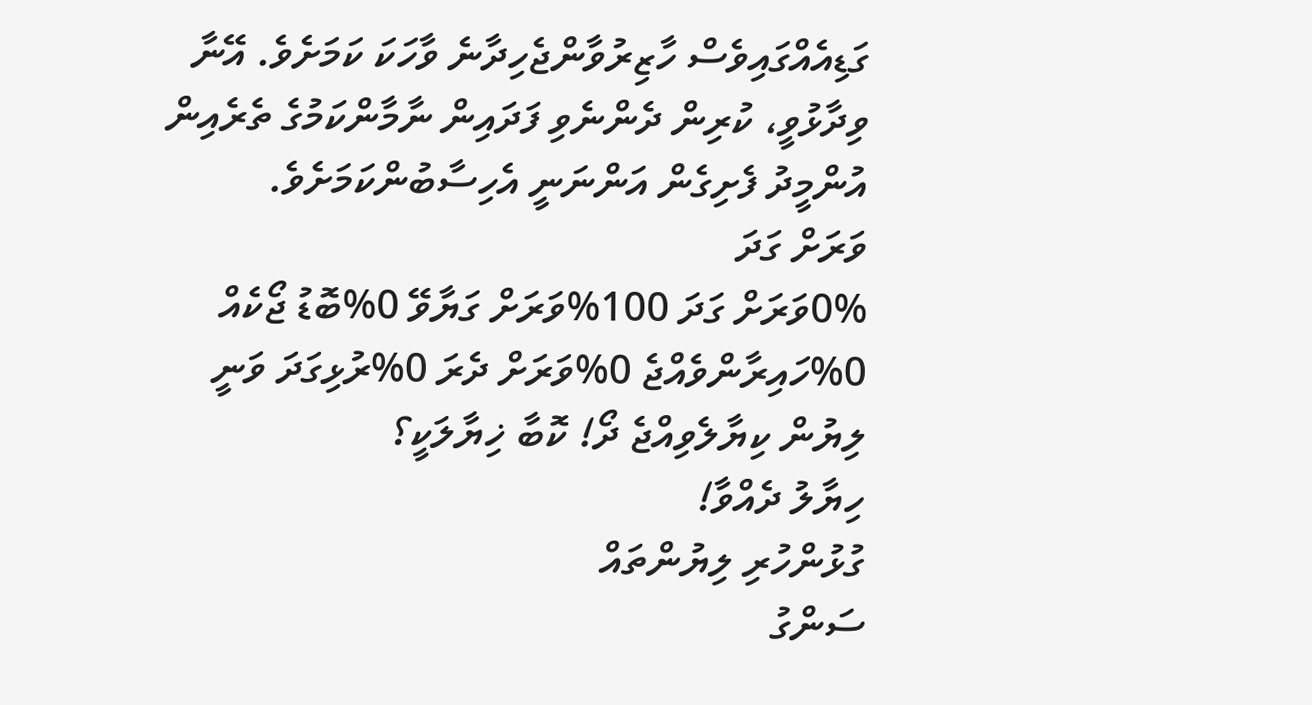ގަޑިއެއްގައިވެސް ހާޒިރުވާންޖެހިދާނެ ވާހަކަ ކަމަށެވެ. އޭނާ ވިދާޅުވީ، ކުރިން ދެންނެވި ފަދައިން ނާމާންކަމުގެ ތެރެއިން އުންމީދު ފެށިގެން އަންނަނީ އެހިސާބުންކަމަށެވެ.
ވަރަށް ގަދަ
0%ވަރަށް ގަދަ 100%ވަރަށް ގަޔާވޭ 0%ބޮޑު ޖޯކެއް 0%ހައިރާންވެއްޖެ 0%ވަރަށް ދެރަ 0%ރުޅިގަދަ ވަނީ
ލިޔުން ކިޔާލެވިއްޖެ ދޯ! ކޮބާ ޚިޔާލަކީ؟
ހިޔާލު ދެއްވާ!
ގުޅުންހުރި ލިޔުންތައް
ސަންގު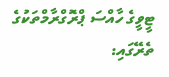ޓީވީގެ ހާއްސަ ޕްރޮގްރާމްތަކުގެ ތެރޭގައި: